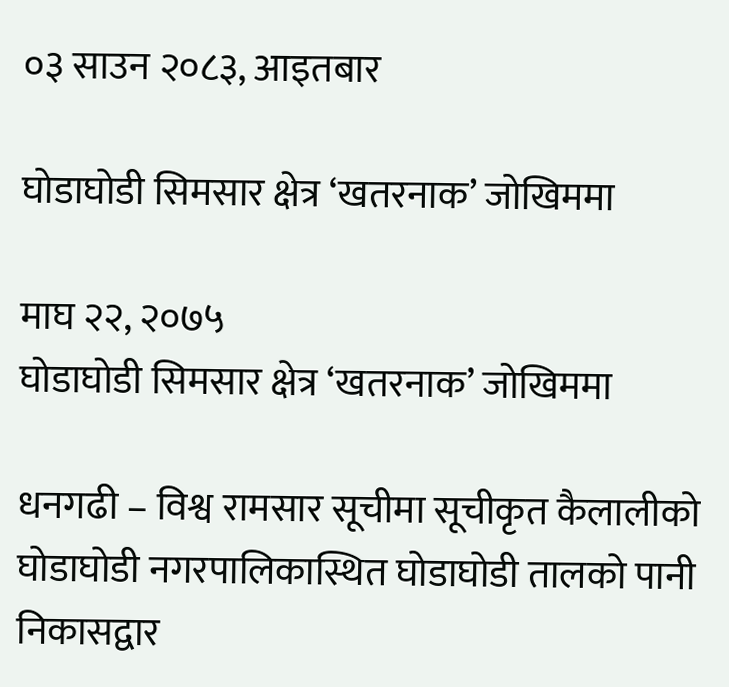०३ साउन २०८३, आइतबार

घोडाघोडी सिमसार क्षेत्र ‘खतरनाक’ जोखिममा

माघ २२, २०७५
घोडाघोडी सिमसार क्षेत्र ‘खतरनाक’ जोखिममा

धनगढी – विश्व रामसार सूचीमा सूचीकृत कैलालीको घोडाघोडी नगरपालिकास्थित घोडाघोडी तालको पानी निकासद्वार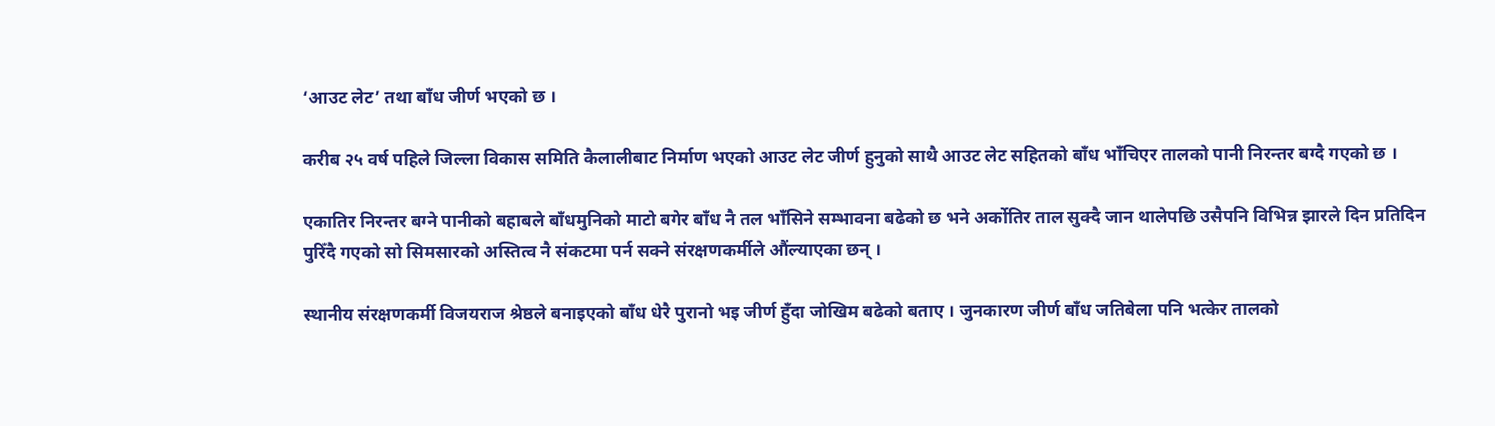‘आउट लेट’ तथा बाँध जीर्ण भएको छ ।

करीब २५ वर्ष पहिले जिल्ला विकास समिति कैलालीबाट निर्माण भएको आउट लेट जीर्ण हुनुको साथै आउट लेट सहितको बाँध भाँचिएर तालको पानी निरन्तर बग्दै गएको छ ।

एकातिर निरन्तर बग्ने पानीको बहाबले बाँधमुनिको माटो बगेर बाँध नै तल भाँसिने सम्भावना बढेको छ भने अर्कोतिर ताल सुक्दै जान थालेपछि उसैपनि विभिन्न झारले दिन प्रतिदिन पुरिँदै गएको सो सिमसारको अस्तित्व नै संकटमा पर्न सक्ने संरक्षणकर्मीले औंल्याएका छन् ।

स्थानीय संरक्षणकर्मी विजयराज श्रेष्ठले बनाइएको बाँध धेरै पुरानो भइ जीर्ण हुँदा जोखिम बढेको बताए । जुनकारण जीर्ण बाँध जतिबेला पनि भत्केर तालको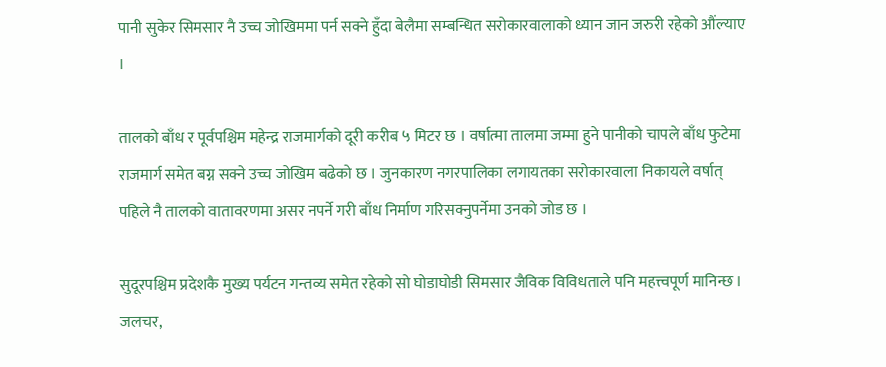पानी सुकेर सिमसार नै उच्च जोखिममा पर्न सक्ने हुँदा बेलैमा सम्बन्धित सरोकारवालाको ध्यान जान जरुरी रहेको औंल्याए ।

तालको बाँध र पूर्वपश्चिम महेन्द्र राजमार्गको दूरी करीब ५ मिटर छ । वर्षात्मा तालमा जम्मा हुने पानीको चापले बाँध फुटेमा राजमार्ग समेत बग्न सक्ने उच्च जोखिम बढेको छ । जुनकारण नगरपालिका लगायतका सरोकारवाला निकायले वर्षात् पहिले नै तालको वातावरणमा असर नपर्ने गरी बाँध निर्माण गरिसक्नुपर्नेमा उनको जोड छ ।

सुदूरपश्चिम प्रदेशकै मुख्य पर्यटन गन्तव्य समेत रहेको सो घोडाघोडी सिमसार जैविक विविधताले पनि महत्त्वपूर्ण मानिन्छ । जलचर,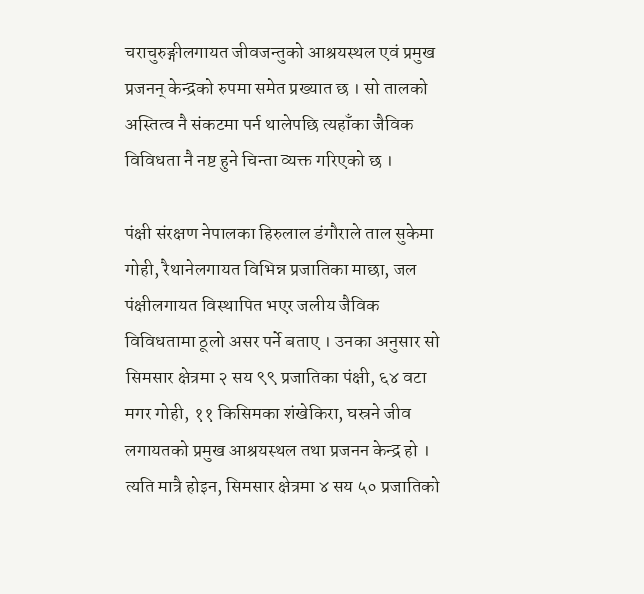चराचुरुङ्गीलगायत जीवजन्तुको आश्रयस्थल एवं प्रमुख प्रजनन् केन्द्रको रुपमा समेत प्रख्यात छ । सो तालको अस्तित्व नै संकटमा पर्न थालेपछि त्यहाँका जैविक विविधता नै नष्ट हुने चिन्ता व्यक्त गरिएको छ ।

पंक्षी संरक्षण नेपालका हिरुलाल डंगौराले ताल सुकेमा गोही, रैथानेलगायत विभिन्न प्रजातिका माछा, जल पंक्षीलगायत विस्थापित भएर जलीय जैविक विविधतामा ठूलो असर पर्ने बताए । उनका अनुसार सो सिमसार क्षेत्रमा २ सय ९९ प्रजातिका पंक्षी, ६४ वटा मगर गोही, ११ किसिमका शंखेकिरा, घस्रने जीव लगायतको प्रमुख आश्रयस्थल तथा प्रजनन केन्द्र हो । त्यति मात्रै होइन, सिमसार क्षेत्रमा ४ सय ५० प्रजातिको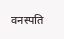वनस्पति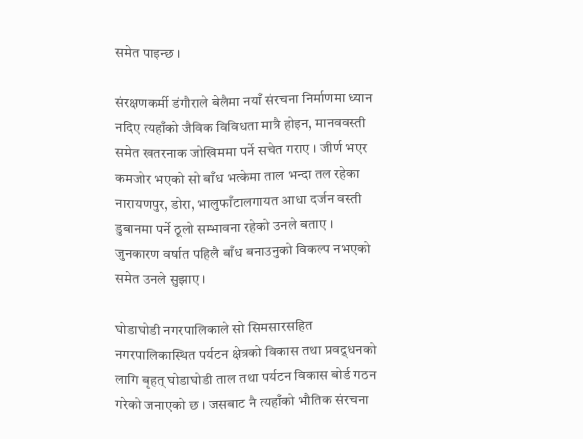समेत पाइन्छ ।

संरक्षणकर्मी डंगौराले बेलैमा नयाँ संरचना निर्माणमा ध्यान नदिए त्यहाँको जैविक विविधता मात्रै होइन, मानववस्ती समेत खतरनाक जोखिममा पर्ने सचेत गराए । जीर्ण भएर कमजोर भएको सो बाँध भत्केमा ताल भन्दा तल रहेका नारायणपुर, डोरा, भालुफाँटालगायत आधा दर्जन वस्ती डुबानमा पर्ने ठूलो सम्भावना रहेको उनले बताए । जुनकारण वर्षात पहिलै बाँध बनाउनुको विकल्प नभएको समेत उनले सुझाए ।

घोडाघोडी नगरपालिकाले सो सिमसारसहित नगरपालिकास्थित पर्यटन क्षेत्रको विकास तथा प्रवद्र्धनको लागि बृहत् घोडाघोडी ताल तथा पर्यटन विकास बोर्ड गठन गरेको जनाएको छ । जसबाट नै त्यहाँको भौतिक संरचना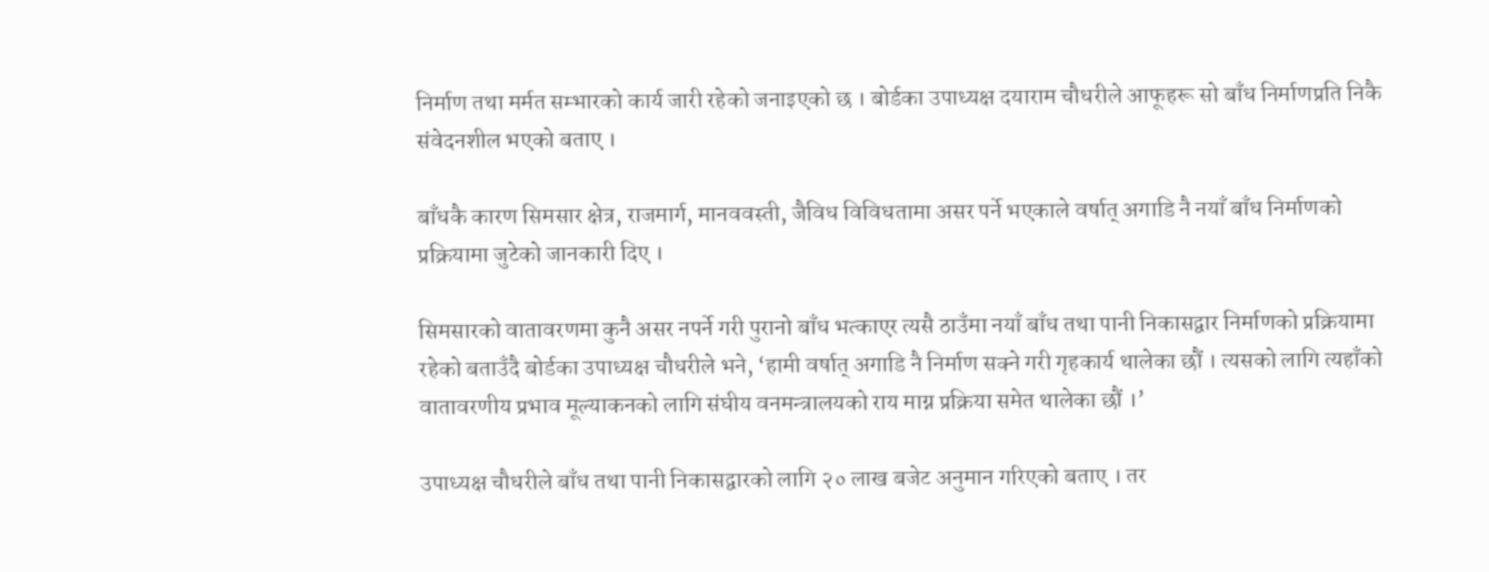निर्माण तथा मर्मत सम्भारको कार्य जारी रहेको जनाइएको छ । बोर्डका उपाध्यक्ष दयाराम चौधरीले आफूहरू सो बाँध निर्माणप्रति निकै संवेदनशील भएको बताए ।

बाँधकै कारण सिमसार क्षेत्र, राजमार्ग, मानववस्ती, जैविध विविधतामा असर पर्ने भएकाले वर्षात् अगाडि नै नयाँ बाँध निर्माणको प्रक्रियामा जुटेको जानकारी दिए ।

सिमसारको वातावरणमा कुनै असर नपर्ने गरी पुरानो बाँध भत्काएर त्यसै ठाउँमा नयाँ बाँध तथा पानी निकासद्वार निर्माणको प्रक्रियामा रहेको बताउँदै बोर्डका उपाध्यक्ष चौधरीले भने, ‘हामी वर्षात् अगाडि नै निर्माण सक्ने गरी गृहकार्य थालेका छौं । त्यसको लागि त्यहाँको वातावरणीय प्रभाव मूल्याकनको लागि संघीय वनमन्त्रालयको राय माग्न प्रक्रिया समेत थालेका छौं ।’

उपाध्यक्ष चौधरीले बाँध तथा पानी निकासद्वारको लागि २० लाख बजेट अनुमान गरिएको बताए । तर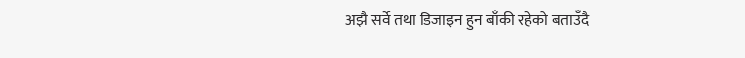अझै सर्वे तथा डिजाइन हुन बाँकी रहेको बताउँदै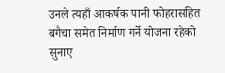उनले त्यहाँ आकर्षक पानी फोहरासहित बगैचा समेत निर्माण गर्ने योजना रहेको सुनाए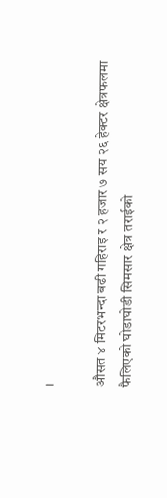।

औसत ४ मिटरभन्दा बढी गहिराइ र २ हजार ७ सय २६ हेक्टर क्षेत्रफलमा फैलिएको घोडाघोडी सिमसार क्षेत्र तराईको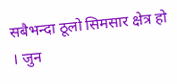सबैभन्दा ठूलो सिमसार क्षेत्र हो । जुन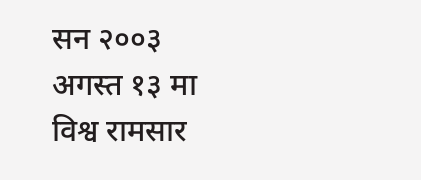सन २००३ अगस्त १३ मा विश्व रामसार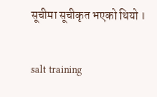सूचीमा सूचीकृत भएको थियो ।

salt training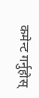कमेन्ट गर्नुहोस्